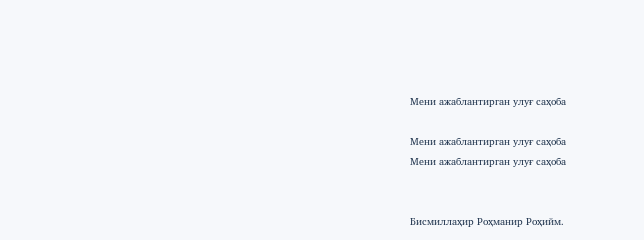Мени ажаблантирган улуғ саҳоба

Мени ажаблантирган улуғ саҳоба
Мени ажаблантирган улуғ саҳоба


Бисмиллаҳир Роҳманир Роҳийм.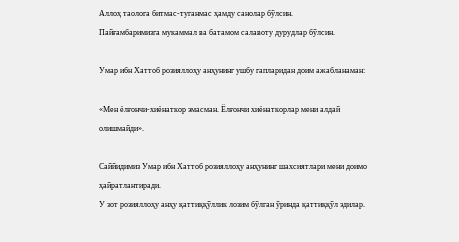Аллоҳ таолога битмас-туганмас ҳамду санолар бўлсин.
Пайғамбаримизга мукаммал ва батамом салавоту дурудлар бўлсин.

Умар ибн Хаттоб розияллоҳу анҳунинг ушбу гапларидан доим ажабланаман:

«Мен ёлғончи-хиёнаткор эмасман. Ёлғончи хиёнаткорлар мени алдай олишмайди».

Саййидимиз Умар ибн Хаттоб розияллоҳу анҳунинг шахсиятлари мени доимо ҳайратлантиради.
У зот розияллоҳу анҳу қаттиққўллик лозим бўлган ўринда қаттиққўл эдилар.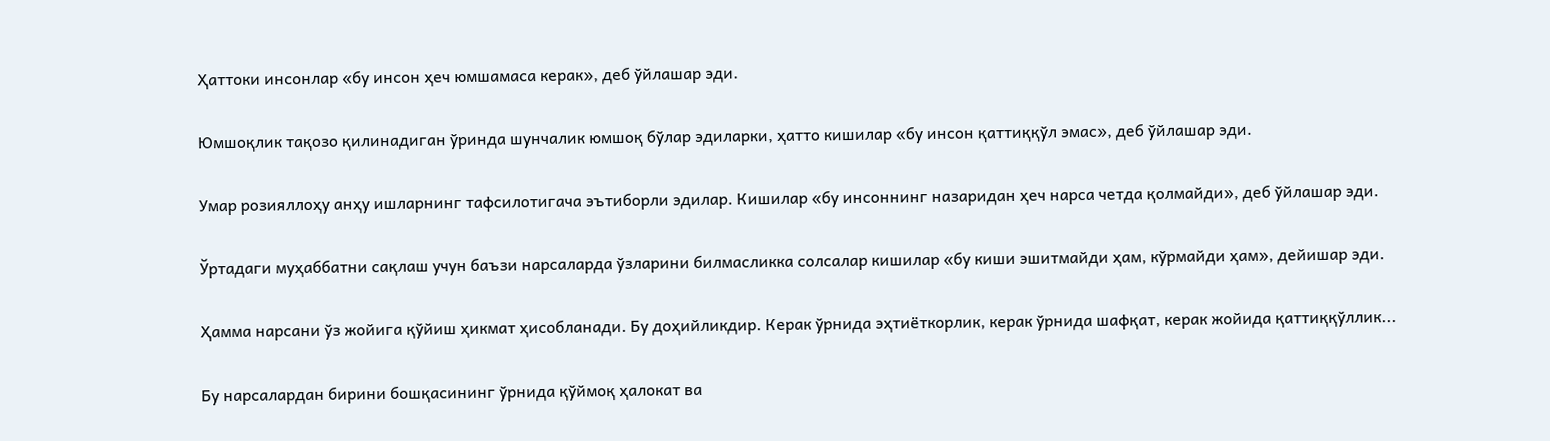Ҳаттоки инсонлар «бу инсон ҳеч юмшамаса керак», деб ўйлашар эди.

Юмшоқлик тақозо қилинадиган ўринда шунчалик юмшоқ бўлар эдиларки, ҳатто кишилар «бу инсон қаттиққўл эмас», деб ўйлашар эди.

Умар розияллоҳу анҳу ишларнинг тафсилотигача эътиборли эдилар. Кишилар «бу инсоннинг назаридан ҳеч нарса четда қолмайди», деб ўйлашар эди.

Ўртадаги муҳаббатни сақлаш учун баъзи нарсаларда ўзларини билмасликка солсалар кишилар «бу киши эшитмайди ҳам, кўрмайди ҳам», дейишар эди.

Ҳамма нарсани ўз жойига қўйиш ҳикмат ҳисобланади. Бу доҳийликдир. Керак ўрнида эҳтиёткорлик, керак ўрнида шафқат, керак жойида қаттиққўллик...

Бу нарсалардан бирини бошқасининг ўрнида қўймоқ ҳалокат ва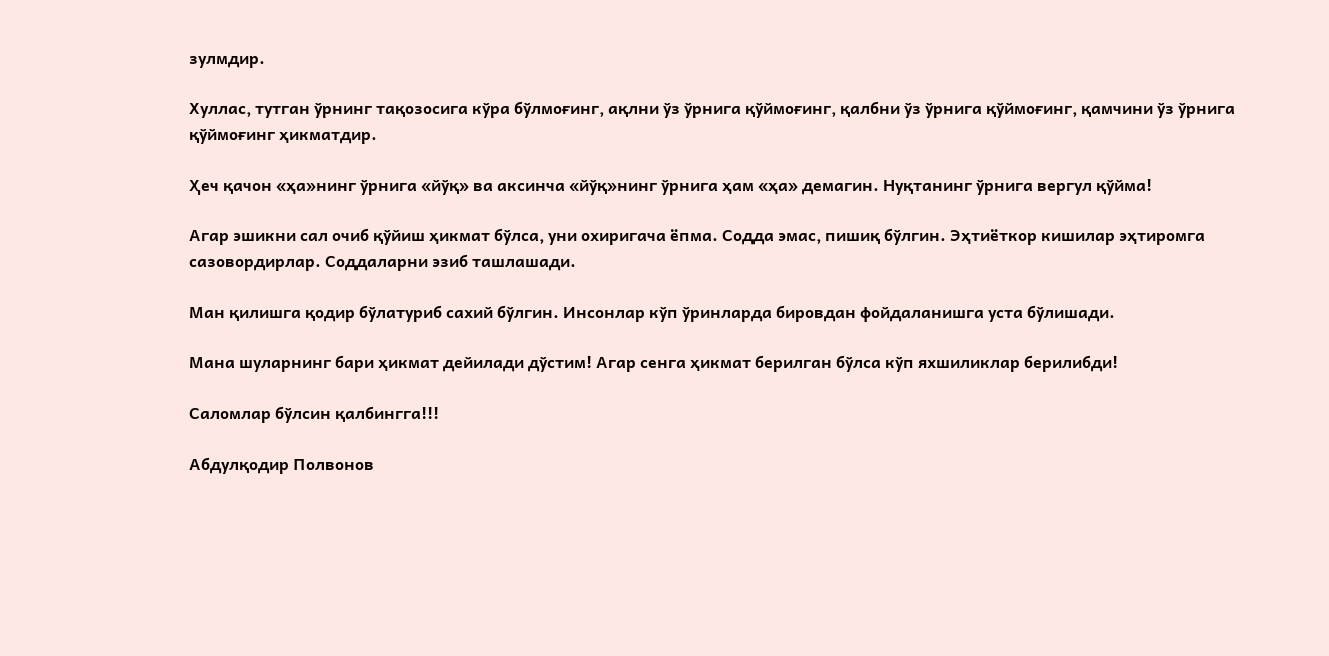зулмдир.

Хуллас, тутган ўрнинг тақозосига кўра бўлмоғинг, ақлни ўз ўрнига қўймоғинг, қалбни ўз ўрнига қўймоғинг, қамчини ўз ўрнига қўймоғинг ҳикматдир.

Ҳеч қачон «ҳа»нинг ўрнига «йўқ» ва аксинча «йўқ»нинг ўрнига ҳам «ҳа» демагин. Нуқтанинг ўрнига вергул қўйма!

Агар эшикни сал очиб қўйиш ҳикмат бўлса, уни охиригача ёпма. Содда эмас, пишиқ бўлгин. Эҳтиёткор кишилар эҳтиромга сазовордирлар. Соддаларни эзиб ташлашади.

Ман қилишга қодир бўлатуриб сахий бўлгин. Инсонлар кўп ўринларда бировдан фойдаланишга уста бўлишади.

Мана шуларнинг бари ҳикмат дейилади дўстим! Агар сенга ҳикмат берилган бўлса кўп яхшиликлар берилибди!

Саломлар бўлсин қалбингга!!!

Абдулқодир Полвонов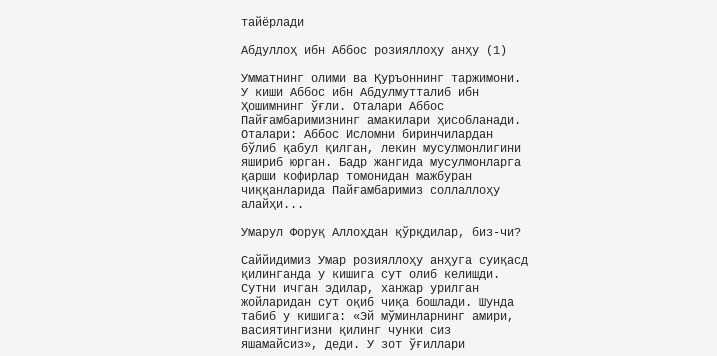тайёрлади

Абдуллоҳ ибн Аббос розияллоҳу анҳу (1)

Умматнинг олими ва Қуръоннинг таржимони. У киши Аббос ибн Абдулмутталиб ибн Ҳошимнинг ўғли. Оталари Аббос Пайғамбаримизнинг амакилари ҳисобланади. Оталари: Аббос Исломни биринчилардан бўлиб қабул қилган, лекин мусулмонлигини яшириб юрган. Бадр жангида мусулмонларга қарши кофирлар томонидан мажбуран чиққанларида Пайғамбаримиз соллаллоҳу алайҳи...

Умарул Форуқ Аллоҳдан қўрқдилар, биз-чи?

Саййидимиз Умар розияллоҳу анҳуга суиқасд қилинганда у кишига сут олиб келишди. Сутни ичган эдилар, ханжар урилган жойларидан сут оқиб чиқа бошлади. Шунда табиб у кишига: «Эй мўминларнинг амири, васиятингизни қилинг чунки сиз яшамайсиз», деди. У зот ўғиллари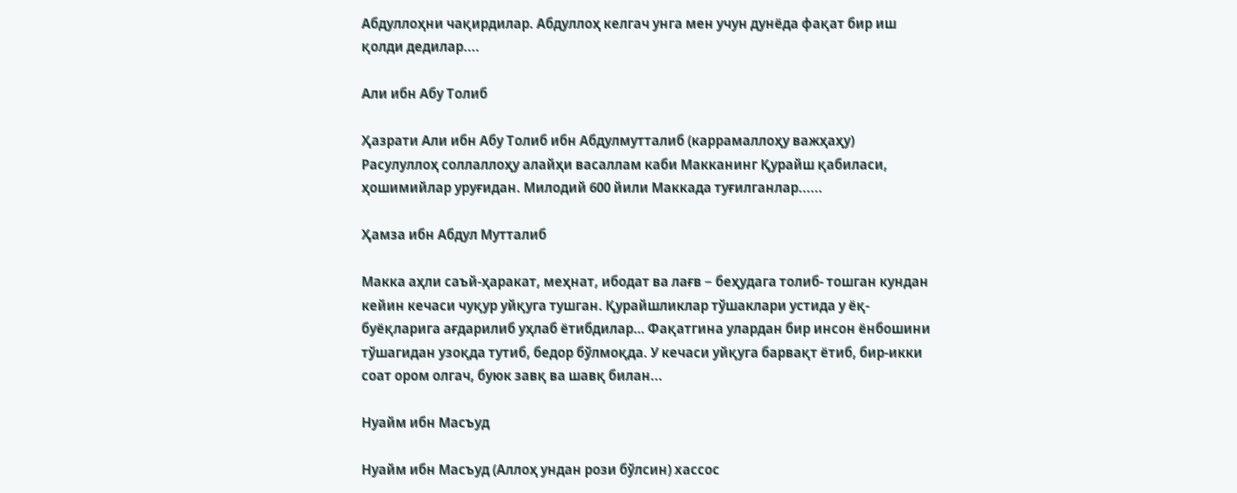Абдуллоҳни чақирдилар. Абдуллоҳ келгач унга мен учун дунёда фақат бир иш қолди дедилар....

Али ибн Абу Толиб

Ҳазрати Али ибн Абу Толиб ибн Абдулмутталиб (каррамаллоҳу важҳаҳу) Расулуллоҳ соллаллоҳу алайҳи васаллам каби Макканинг Қурайш қабиласи, ҳошимийлар уруғидан. Милодий 600 йили Маккада туғилганлар......

Ҳамза ибн Абдул Мутталиб

Макка аҳли саъй-ҳаракат, меҳнат, ибодат ва лағв − беҳудага толиб- тошган кундан кейин кечаси чуқур уйқуга тушган. Қурайшликлар тўшаклари устида у ёқ- буёқларига ағдарилиб уҳлаб ётибдилар… Фақатгина улардан бир инсон ёнбошини тўшагидан узоқда тутиб, бедор бўлмоқда. У кечаси уйқуга барвақт ётиб, бир-икки соат ором олгач, буюк завқ ва шавқ билан...

Нуайм ибн Масъуд

Нуайм ибн Масъуд (Аллоҳ ундан рози бўлсин) хассос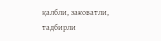қалбли, заковатли, тадбирли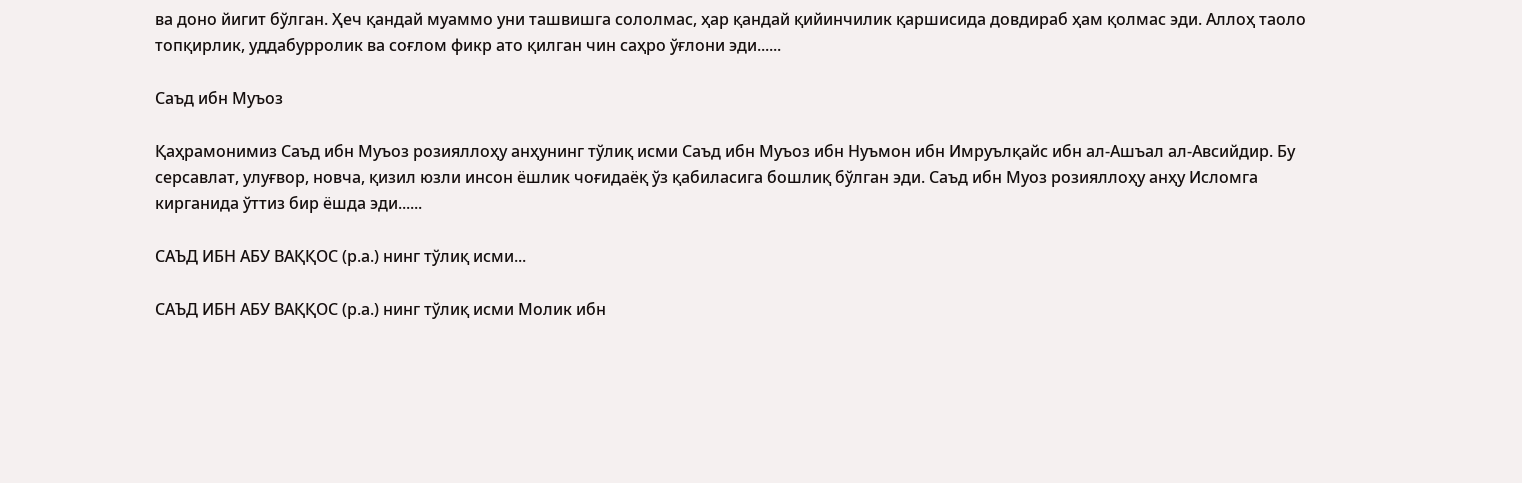ва доно йигит бўлган. Ҳеч қандай муаммо уни ташвишга сололмас, ҳар қандай қийинчилик қаршисида довдираб ҳам қолмас эди. Аллоҳ таоло топқирлик, уддабурролик ва соғлом фикр ато қилган чин саҳро ўғлони эди......

Саъд ибн Муъоз

Қаҳрамонимиз Саъд ибн Муъоз розияллоҳу анҳунинг тўлиқ исми Саъд ибн Муъоз ибн Нуъмон ибн Имруълқайс ибн ал-Ашъал ал-Авсийдир. Бу серсавлат, улуғвор, новча, қизил юзли инсон ёшлик чоғидаёқ ўз қабиласига бошлиқ бўлган эди. Саъд ибн Муоз розияллоҳу анҳу Исломга кирганида ўттиз бир ёшда эди......

САЪД ИБН АБУ ВАҚҚОС (р.а.) нинг тўлиқ исми...

САЪД ИБН АБУ ВАҚҚОС (р.а.) нинг тўлиқ исми Молик ибн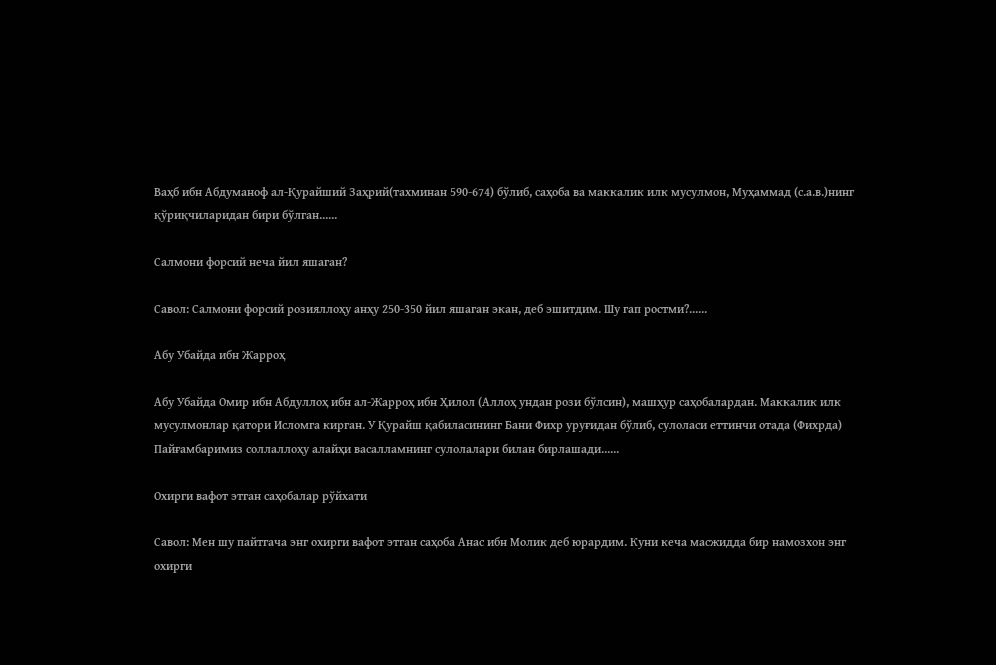Ваҳб ибн Абдуманоф ал-Қурайший Заҳрий(тахминан 590-674) бўлиб, саҳоба ва маккалик илк мусулмон, Муҳаммад (с.а.в.)нинг қўриқчиларидан бири бўлган......

Салмони форсий неча йил яшаган?

Савол: Салмони форсий розияллоҳу анҳу 250-350 йил яшаган экан, деб эшитдим. Шу гап ростми?......

Абу Убайда ибн Жарроҳ

Абу Убайда Омир ибн Абдуллоҳ ибн ал-Жарроҳ ибн Ҳилол (Аллоҳ ундан рози бўлсин), машҳур саҳобалардан. Маккалик илк мусулмонлар қатори Исломга кирган. У Қурайш қабиласининг Бани Фихр уруғидан бўлиб, сулоласи еттинчи отада (Фихрда) Пайғамбаримиз соллаллоҳу алайҳи васалламнинг сулолалари билан бирлашади......

Охирги вафот этган саҳобалар рўйхати

Савол: Мен шу пайтгача энг охирги вафот этган саҳоба Анас ибн Молик деб юрардим. Куни кеча масжидда бир намозхон энг охирги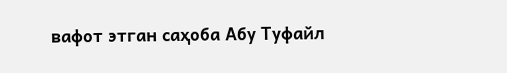вафот этган саҳоба Абу Туфайл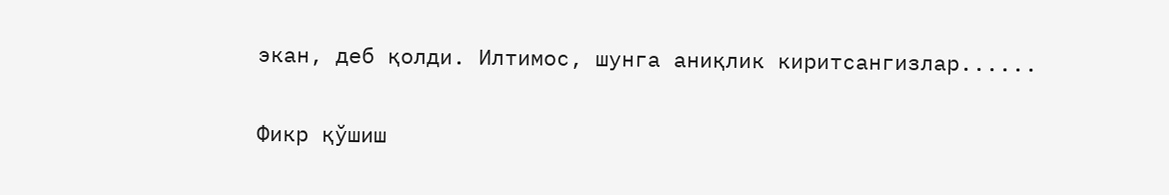экан, деб қолди. Илтимос, шунга аниқлик киритсангизлар......

Фикр қўшиш